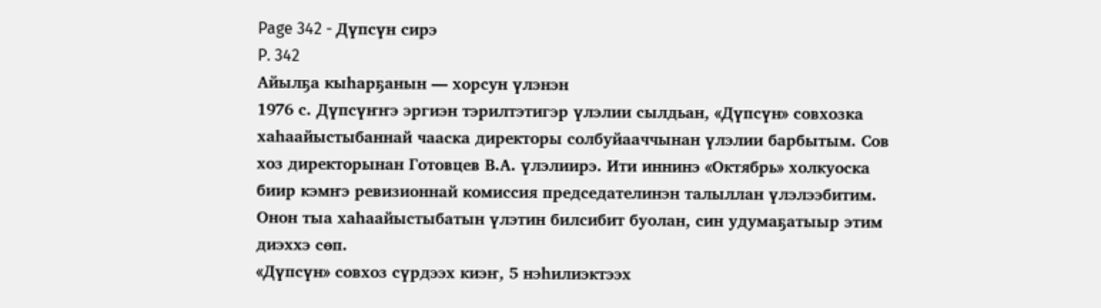Page 342 - Дүпсүн сирэ
P. 342
Айылҕа кыһарҕанын — хорсун үлэнэн
1976 с. Дүпсүҥҥэ эргиэн тэрилтэтигэр үлэлии сылдьан, «Дүпсүн» совхозка
хаһаайыстыбаннай чааска директоры солбуйааччынан үлэлии барбытым. Сов
хоз директорынан Готовцев В.А. үлэлиирэ. Ити иннинэ «Октябрь» холкуоска
биир кэмҥэ ревизионнай комиссия председателинэн талыллан үлэлээбитим.
Онон тыа хаһаайыстыбатын үлэтин билсибит буолан, син удумаҕатыыр этим
диэххэ сөп.
«Дүпсүн» совхоз сүрдээх киэҥ, 5 нэһилиэктээх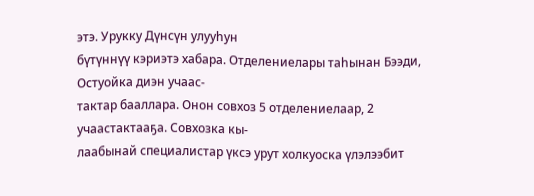этэ. Урукку Дүнсүн улууһун
бүтүннүү кэриэтэ хабара. Отделениелары таһынан Бээди, Остуойка диэн учаас-
тактар бааллара. Онон совхоз 5 отделениелаар, 2 учаастактааҕа. Совхозка кы-
лаабынай специалистар үксэ урут холкуоска үлэлээбит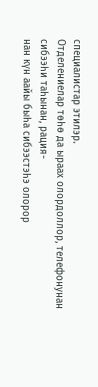специалистар этилэр.
Отделениелар төһө да ыраах олордоллор, телефонунан сибээһи таһынан, рация-
нан күн аайы быһа сибээстэһэ олорор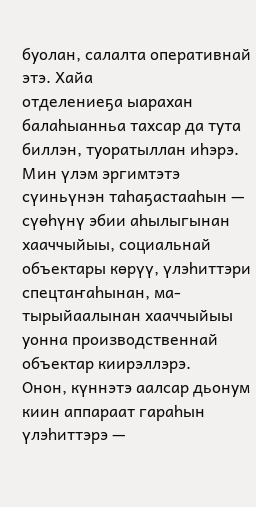буолан, салалта оперативнай этэ. Хайа
отделениеҕа ыарахан балаһыанньа тахсар да тута биллэн, туоратыллан иһэрэ.
Мин үлэм эргимтэтэ сүиньүнэн таһаҕастааһын — сүөһүнү эбии аһылыгынан
хааччыйыы, социальнай объектары көрүү, үлэһиттэри спецтаҥаһынан, ма-
тырыйаалынан хааччыйыы уонна производственнай объектар киирэллэрэ.
Онон, күннэтэ аалсар дьонум киин аппараат гараһын үлэһиттэрэ —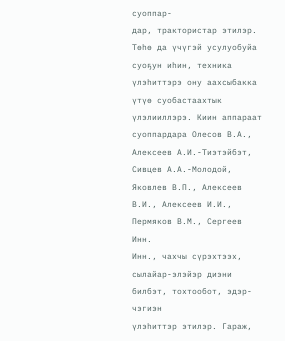суоппар-
дар, трактористар этилэр. Төһө да үчүгэй усулуобуйа суоҕун иһин, техника
үлэһиттэрэ ону аахсыбакка үтүө суобастаахтык үлэлииллэрэ. Киин аппараат
суоппардара Олесов В.А., Алексеев А.И.-Тиэтэйбэт, Сивцев А.А.-Молодой,
Яковлев В.П., Алексеев В.И., Алексеев И.И., Пермяков В.М., Сергеев Инн.
Инн., чахчы сүрэхтээх, сылайар-элэйэр диэни билбэт, тохтообот, эдэр-чэгиэн
үлэһиттэр этилэр. Гараж,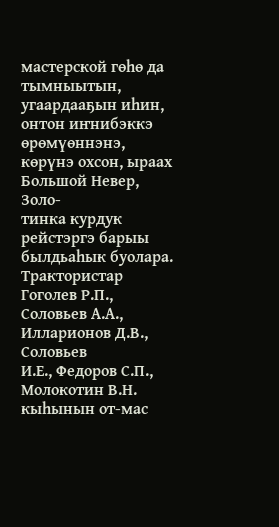мастерской гөһө да тымныытын, угаардааҕын иһин,
онтон иҥнибэккэ өрөмүөннэнэ, көрүнэ охсон, ыраах Большой Невер, Золо-
тинка курдук рейстэргэ барыы былдьаһык буолара.
Трактористар Гоголев Р.П., Соловьев А.А., Илларионов Д.В., Соловьев
И.Е., Федоров С.П., Молокотин В.Н. кыһынын от-мас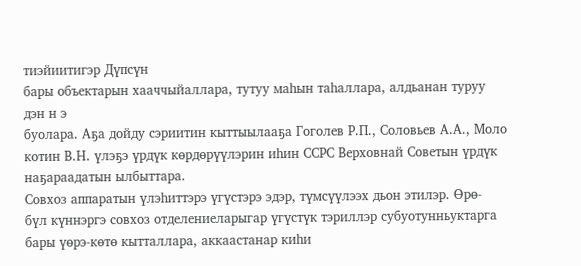тиэйиитигэр Дүпсүн
бары объектарын хааччыйаллара, тутуу маһын таһаллара, алдьанан туруу дэн н э
буолара. Аҕа дойду сэриитин кыттыылааҕа Гоголев Р.П., Соловьев А.А., Моло
котин В.Н. үлэҕэ үрдүк көрдөрүүлэрин иһин ССРС Верховнай Советын үрдүк
наҕараадатын ылбыттара.
Совхоз аппаратын үлэһиттэрэ үгүстэрэ эдэр, түмсүүлээх дьон этилэр. Өрө-
бүл күннэргэ совхоз отделениеларыгар үгүстүк тэриллэр субуотунньуктарга
бары үөрэ-көтө кытталлара, аккаастанар киһи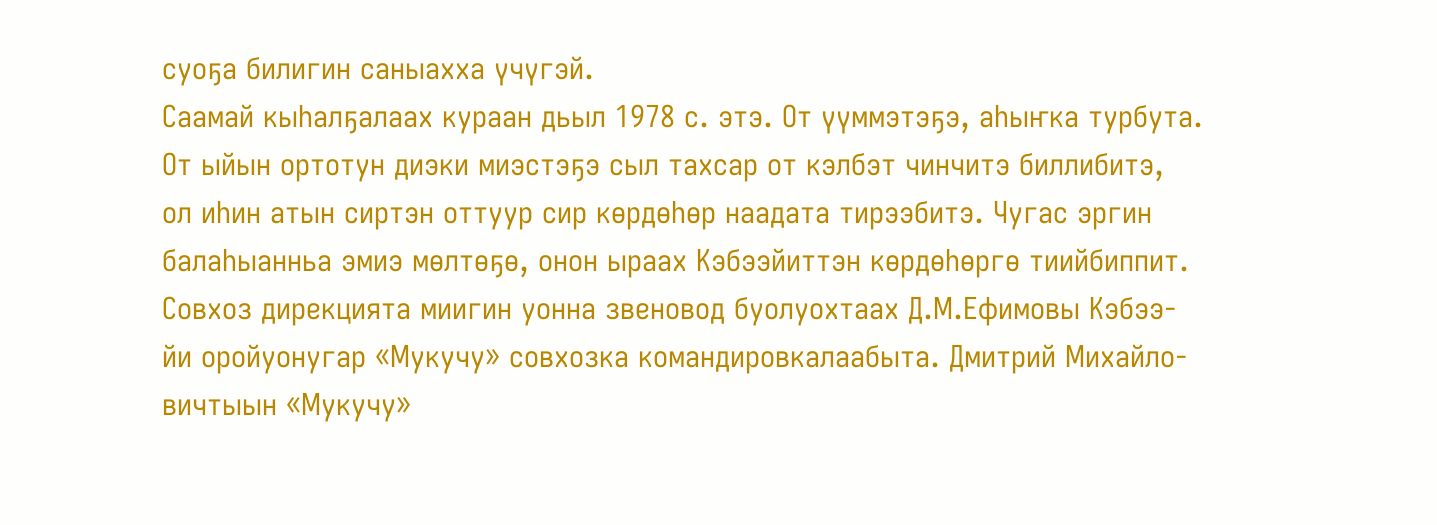суоҕа билигин саныахха үчүгэй.
Саамай кыһалҕалаах кураан дьыл 1978 с. этэ. От үүммэтэҕэ, аһыҥка турбута.
От ыйын ортотун диэки миэстэҕэ сыл тахсар от кэлбэт чинчитэ биллибитэ,
ол иһин атын сиртэн оттуур сир көрдөһөр наадата тирээбитэ. Чугас эргин
балаһыанньа эмиэ мөлтөҕө, онон ыраах Кэбээйиттэн көрдөһөргө тиийбиппит.
Совхоз дирекцията миигин уонна звеновод буолуохтаах Д.М.Ефимовы Кэбээ-
йи оройуонугар «Мукучу» совхозка командировкалаабыта. Дмитрий Михайло-
вичтыын «Мукучу»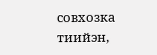совхозка тиийэн,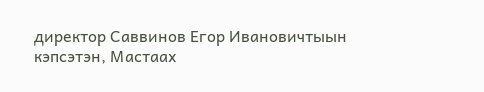директор Саввинов Егор Ивановичтыын
кэпсэтэн, Мастаах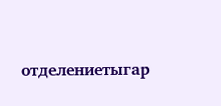отделениетыгар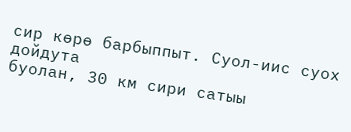сир көрө барбыппыт. Суол-иис суох дойдута
буолан, 30 км сири сатыы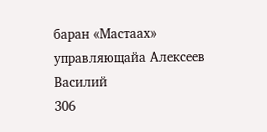баран «Мастаах» управляющайа Алексеев Василий
306